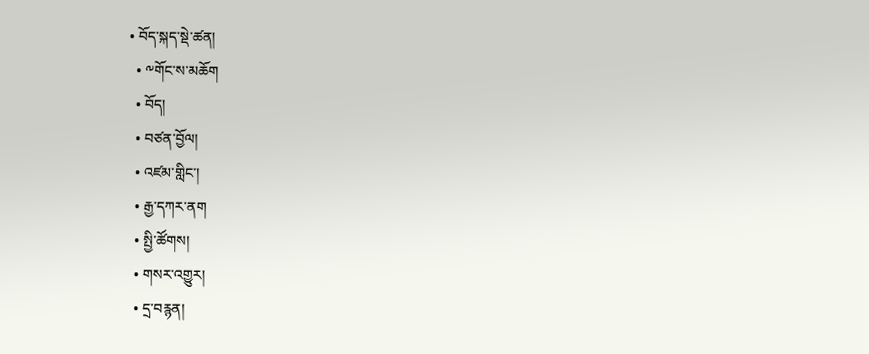• བོད་སྐད་སྡེ་ཚན།
  • ༸གོང་ས་མཆོག
  • བོད།
  • བཙན་བྱོལ།
  • འཛམ་གླིང་།
  • རྒྱ་དཀར་ནག
  • སྤྱི་ཚོགས།
  • གསར་འགྱུར།
  • དྲ་བརྙན།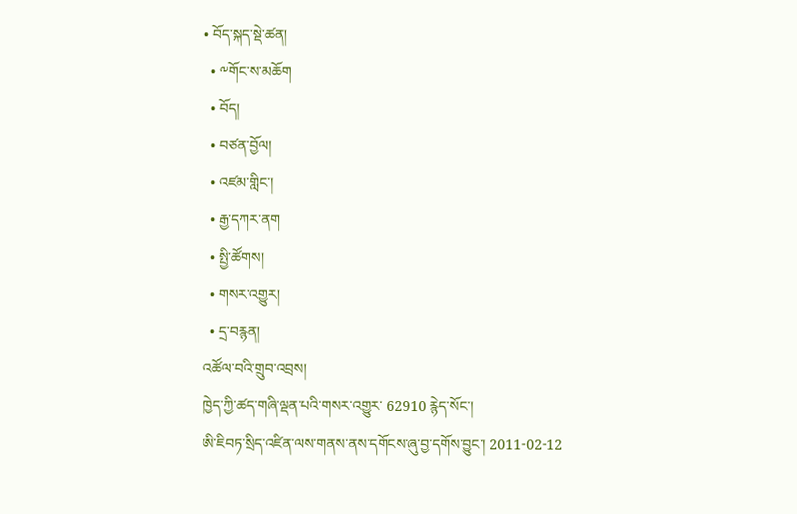• བོད་སྐད་སྡེ་ཚན།
  • ༸གོང་ས་མཆོག
  • བོད།
  • བཙན་བྱོལ།
  • འཛམ་གླིང་།
  • རྒྱ་དཀར་ནག
  • སྤྱི་ཚོགས།
  • གསར་འགྱུར།
  • དྲ་བརྙན།
འཚོལ་བའི་གྲུབ་འབྲས།
ཁྱེད་ཀྱི་ཚད་གཞི་ལྡན་པའི་གསར་འགྱུར་ 62910 རྙེད་སོང་།
ཨི་ཇིབཏ་སྲིད་འཛིན་ལས་གནས་ནས་དགོངས་ཞུ་བྱ་དགོས་བྱུང་། 2011-02-12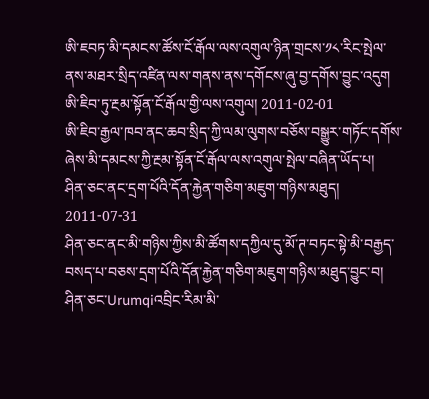ཨི་ཇབཏ་མི་དམངས་ཚོས་ངོ་རྒོལ་ལས་འགུལ་ཉིན་གྲངས་༡༨་རིང་སྤེལ་ནས་མཐར་སྲིད་འཛིན་ལས་གནས་ནས་དགོངས་ཞུ་བྱ་དགོས་བྱུང་འདུག
ཨི་ཇིབ་ཏུ་རྔམ་སྟོན་ངོ་རྒོལ་གྱི་ལས་འགུལ། 2011-02-01
ཨི་ཇིབ་རྒྱལ་ཁབ་ནང་ཆབ་སྲིད་ཀྱི་ལམ་ལུགས་བཅོས་བསྒྱུར་གཏོང་དགོས་ཞེས་མི་དམངས་ཀྱི་རྔམ་སྟོན་ངོ་རྒོལ་ལས་འགུལ་སྤེལ་བཞིན་ཡོད་པ།
ཤིན་ཅང་ནང་དྲག་པོའི་དོན་རྐྱེན་གཅིག་མཇུག་གཉིས་མཐུད། 2011-07-31
ཤིན་ཅང་ནང་མི་གཉིས་ཀྱིས་མི་ཚོགས་དཀྱིལ་དུ་མོ་ཊ་བཏང་སྟེ་མི་བརྒྱད་བསད་པ་བཅས་དྲག་པོའི་དོན་རྐྱེན་གཅིག་མཇུག་གཉིས་མཐུད་བྱུང་བ།
ཤིན་ཅང་Urumqiའབྲིང་རིམ་མི་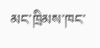མང་ཁྲིམས་ཁང་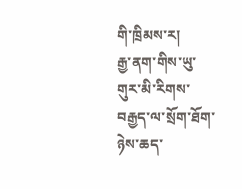གི་ཁྲིམས་ར།
རྒྱ་ནག་གིས་ཡུ་གུར་མི་རིགས་བརྒྱད་ལ་སྲོག་ཐོག་ཉེས་ཆད་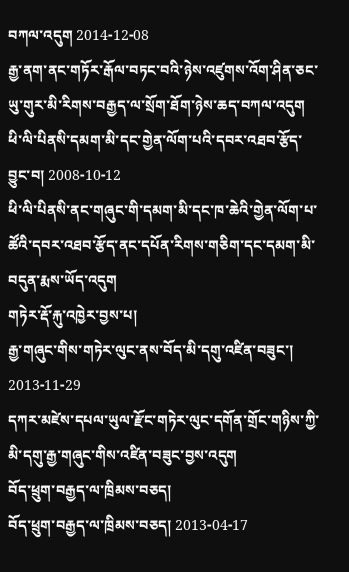བཀལ་འདུག 2014-12-08
རྒྱ་ནག་ནང་གཏོར་རྒོལ་བཏང་བའི་ཉེས་འཛུགས་འོག་ཤིན་ཅང་ཡུ་གུར་མི་རིགས་བརྒྱད་ལ་སྲོག་ཐོག་ཉེས་ཆད་བཀལ་འདུག
ཕི་ལི་པིནསི་དམག་མི་དང་གྱེན་ལོག་པའི་དབར་འཐབ་རྩོད་བྱུང་བ། 2008-10-12
ཕི་ལི་པིནསི་ནང་གཞུང་གི་དམག་མི་དང་ཁ་ཆེའི་གྱེན་ལོག་པ་ཚོའི་དབར་འཐབ་རྩོད་ནང་དཔོན་རིགས་གཅིག་དང་དམག་མི་བདུན་རྨས་ཡོད་འདུག
གཏེར་རྡོ་རྐུ་འཁྱེར་བྱས་པ།
རྒྱ་གཞུང་གིས་གཏེར་ལུང་ནས་བོད་མི་དགུ་འཛིན་བཟུང་། 2013-11-29
དཀར་མཛེས་དཔལ་ཡུལ་རྫོང་གཏེར་ལུང་དགོན་གྲོང་གཉིས་ཀྱི་མི་དགུ་རྒྱ་གཞུང་གིས་འཛིན་བཟུང་བྱས་འདུག
བོད་ཕྲུག་བརྒྱད་ལ་ཁྲིམས་བཅད།
བོད་ཕྲུག་བརྒྱད་ལ་ཁྲིམས་བཅད། 2013-04-17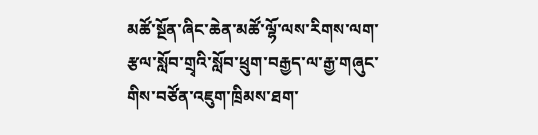མཚོ་སྔོན་ཞིང་ཆེན་མཚོ་ལྷོ་ལས་རིགས་ལག་རྩལ་སློབ་གྲྭའི་སློབ་ཕྲུག་བརྒྱད་ལ་རྒྱ་གཞུང་གིས་བཙོན་འཇུག་ཁྲིམས་ཐག་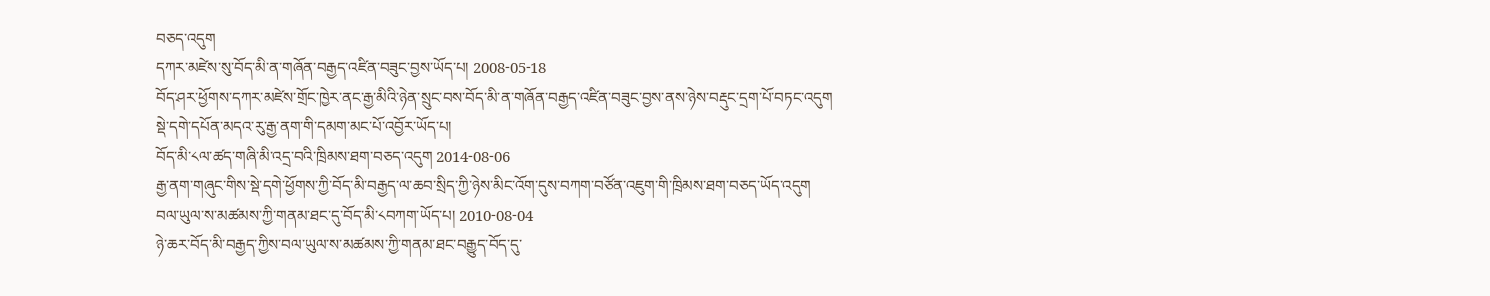བཅད་འདུག
དཀར་མཛེས་སུ་བོད་མི་ན་གཞོན་བརྒྱད་འཛིན་བཟུང་བྱས་ཡོད་པ། 2008-05-18
བོད་ཤར་ཕྱོགས་དཀར་མཛེས་གྲོང་ཁྱེར་ནང་རྒྱ་མིའི་ཉེན་སྲུང་བས་བོད་མི་ན་གཞོན་བརྒྱད་འཛིན་བཟུང་བྱས་ནས་ཉེས་བརྡུང་དྲག་པོ་བཏང་འདུག
སྡེ་དགེ་དཔོན་མདའ་རུ་རྒྱ་ནག་གི་དམག་མང་པོ་འབྱོར་ཡོད་པ།
བོད་མི་༨ལ་ཚད་གཞི་མི་འདྲ་བའི་ཁྲིམས་ཐག་བཅད་འདུག 2014-08-06
རྒྱ་ནག་གཞུང་གིས་སྡེ་དགེ་ཕྱོགས་ཀྱི་བོད་མི་བརྒྱད་ལ་ཆབ་སྲིད་ཀྱི་ཉེས་མིང་འོག་དུས་བཀག་བཙོན་འཇུག་གི་ཁྲིམས་ཐག་བཅད་ཡོད་འདུག
བལ་ཡུལ་ས་མཚམས་ཀྱི་གནམ་ཐང་དུ་བོད་མི་༨བཀག་ཡོད་པ། 2010-08-04
ཉེ་ཆར་བོད་མི་བརྒྱད་ཀྱིས་བལ་ཡུལ་ས་མཚམས་ཀྱི་གནམ་ཐང་བརྒྱུད་བོད་དུ་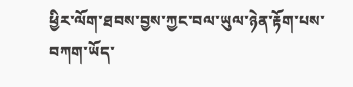ཕྱིར་ལོག་ཐབས་བྱས་ཀྱང་བལ་ཡུལ་ཉེན་རྟོག་པས་བཀག་ཡོད་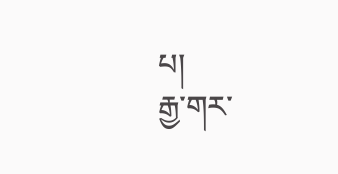པ།
རྒྱ་གར་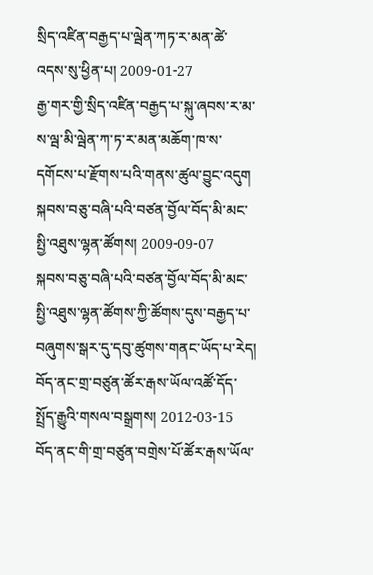སྲིད་འཛིན་བརྒྱད་པ་ལྦེན་ཀཏ་ར་མན་ཚེ་འདས་སུ་ཕྱིན་པ། 2009-01-27
རྒྱ་གར་གྱི་སྲིད་འཛིན་བརྒྱད་པ་སྐུ་ཞབས་ར་མ་ས་ལྦ་མི་ལྦེན་ཀ་ཏ་ར་མན་མཆོག་ཁ་ས་དགོངས་པ་རྫོགས་པའི་གནས་ཚུལ་བྱུང་འདུག
སྐབས་བཅུ་བཞི་པའི་བཙན་བྱོལ་བོད་མི་མང་སྤྱི་འཐུས་ལྷན་ཚོགས། 2009-09-07
སྐབས་བཅུ་བཞི་པའི་བཙན་བྱོལ་བོད་མི་མང་སྤྱི་འཐུས་ལྷན་ཚོགས་ཀྱི་ཚོགས་དུས་བརྒྱད་པ་བཞུགས་སྒར་དུ་དབུ་ཚུགས་གནང་ཡོད་པ་རེད།
བོད་ནང་གྲ་བཙུན་ཚོར་རྒས་ཡོལ་འཚོ་དོད་སྤྲོད་རྒྱུའི་གསལ་བསྒྲགས། 2012-03-15
བོད་ནང་གི་གྲ་བཙུན་བགྲེས་པོ་ཚོར་རྒས་ཡོལ་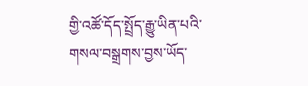གྱི་འཚོ་དོད་སྤྲོད་རྒྱུ་ཡིན་པའི་གསལ་བསྒྲགས་བྱས་ཡོད་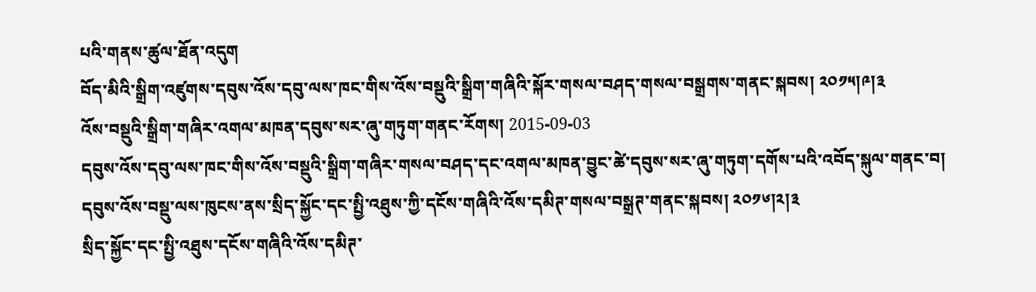པའི་གནས་ཚུལ་ཐོན་འདུག
བོད་མིའི་སྒྲིག་འཛུགས་དབུས་འོས་དབུ་ལས་ཁང་གིས་འོས་བསྡུའི་སྒྲིག་གཞིའི་སྐོར་གསལ་བཤད་གསལ་བསྒྲགས་གནང་སྐབས། ༢༠༡༥།༩།༣
འོས་བསྡུའི་སྒྲིག་གཞིར་འགལ་མཁན་དབུས་སར་ཞུ་གཏུག་གནང་རོགས། 2015-09-03
དབུས་འོས་དབུ་ལས་ཁང་གིས་འོས་བསྡུའི་སྒྲིག་གཞིར་གསལ་བཤད་དང་འགལ་མཁན་བྱུང་ཚེ་དབུས་སར་ཞུ་གཏུག་དགོས་པའི་འབོད་སྐུལ་གནང་བ།
དབུས་འོས་བསྡུ་ལས་ཁུངས་ནས་སྲིད་སྐྱོང་དང་སྤྱི་འཐུས་ཀྱི་དངོས་གཞིའི་འོས་དམིཊ་གསལ་བསྒྲཊ་གནང་སྐབས། ༢༠༡༦།༢།༣
སྲིད་སྐྱོང་དང་སྤྱི་འཐུས་དངོས་གཞིའི་འོས་དམིཊ་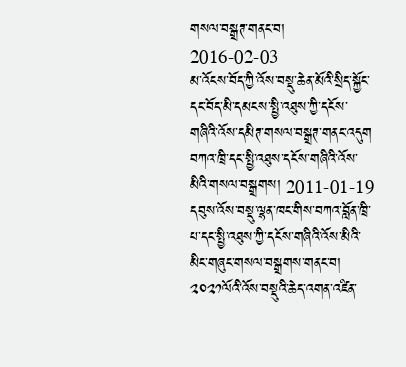གསལ་བསྒྲཊ་གནང་བ། 2016-02-03
མ་འོངས་བོད་ཀྱི་འོས་བསྡུ་ཆེན་མོའི་སྲིད་སྐྱོང་དང་བོད་མི་དམངས་སྤྱི་འཐུས་ཀྱི་དངོས་གཞིའི་འོས་དམིཊ་གསལ་བསྒྲཊ་གནང་འདུག
བཀའ་ཁྲི་དང་སྤྱི་འཐུས་དངོས་གཞིའི་འོས་མིའི་གསལ་བསྒྲགས། 2011-01-19
དབུས་འོས་བསྡུ་ལྷན་ཁང་གིས་བཀའ་བློན་ཁྲི་པ་དང་སྤྱི་འཐུས་ཀྱི་དངོས་གཞིའི་འོས་མིའི་མིང་གཞུང་གསལ་བསྒྲགས་གནང་བ།
༢༠༢༡ལོའི་འོས་བསྡུའི་ཆེད་འགན་འཛིན་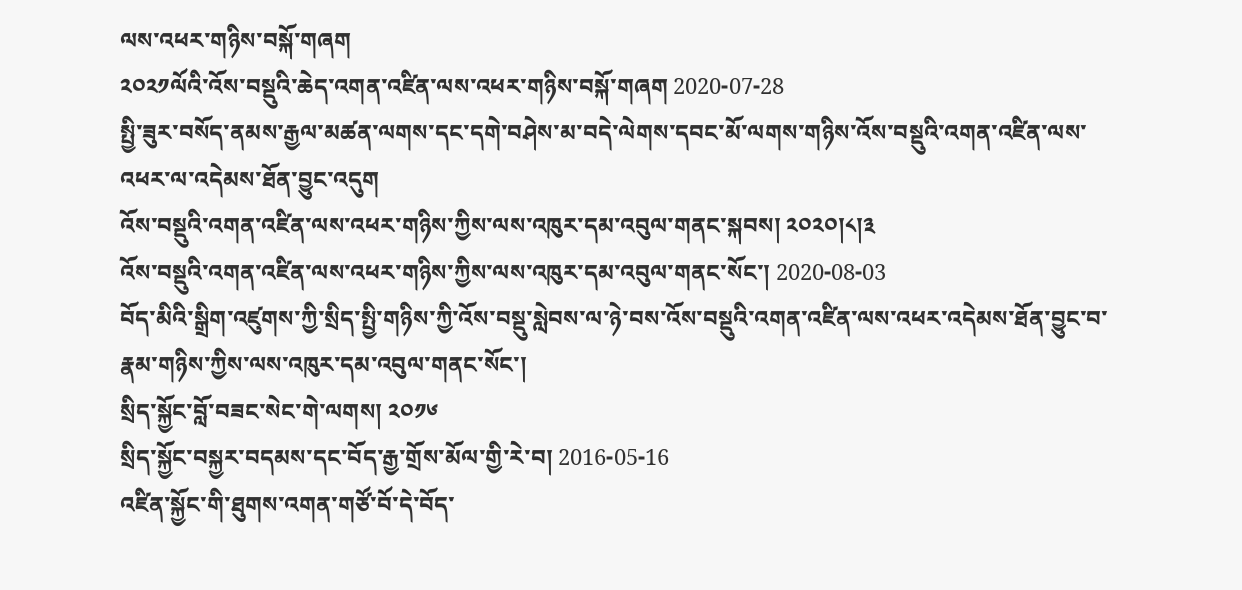ལས་འཕར་གཉིས་བསྐོ་གཞག
༢༠༢༡ལོའི་འོས་བསྡུའི་ཆེད་འགན་འཛིན་ལས་འཕར་གཉིས་བསྐོ་གཞག 2020-07-28
སྤྱི་ཟུར་བསོད་ནམས་རྒྱལ་མཚན་ལགས་དང་དགེ་བཤེས་མ་བདེ་ལེགས་དབང་མོ་ལགས་གཉིས་འོས་བསྡུའི་འགན་འཛིན་ལས་འཕར་ལ་འདེམས་ཐོན་བྱུང་འདུག
འོས་བསྡུའི་འགན་འཛིན་ལས་འཕར་གཉིས་ཀྱིས་ལས་འཁུར་དམ་འབུལ་གནང་སྐབས། ༢༠༢༠།༨།༣
འོས་བསྡུའི་འགན་འཛིན་ལས་འཕར་གཉིས་ཀྱིས་ལས་འཁུར་དམ་འབུལ་གནང་སོང་། 2020-08-03
བོད་མིའི་སྒྲིག་འཛུགས་ཀྱི་སྲིད་སྤྱི་གཉིས་ཀྱི་འོས་བསྡུ་སླེབས་ལ་ཉེ་བས་འོས་བསྡུའི་འགན་འཛིན་ལས་འཕར་འདེམས་ཐོན་བྱུང་བ་རྣམ་གཉིས་ཀྱིས་ལས་འཁུར་དམ་འབུལ་གནང་སོང་།
སྲིད་སྐྱོང་བློ་བཟང་སེང་གེ་ལགས། ༢༠༡༦
སྲིད་སྐྱོང་བསྐྱར་བདམས་དང་བོད་རྒྱ་གྲོས་མོལ་གྱི་རེ་བ། 2016-05-16
འཛིན་སྐྱོང་གི་ཐུགས་འགན་གཙོ་བོ་དེ་བོད་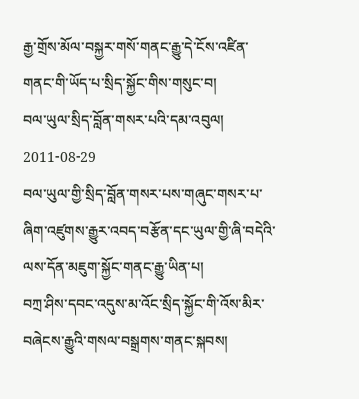རྒྱ་གྲོས་མོལ་བསྐྱར་གསོ་གནང་རྒྱུ་དེ་ངོས་འཛིན་གནང་གི་ཡོད་པ་སྲིད་སྐྱོང་གིས་གསུང་བ།
བལ་ཡུལ་སྲིད་བློན་གསར་པའི་དམ་འབུལ། 2011-08-29
བལ་ཡུལ་གྱི་སྲིད་བློན་གསར་པས་གཞུང་གསར་པ་ཞིག་འཛུགས་རྒྱུར་འབད་བརྩོན་དང་ཡུལ་གྱི་ཞི་བདེའི་ལས་དོན་མཇུག་སྐྱོང་གནང་རྒྱུ་ཡིན་པ།
བཀྲ་ཤིས་དབང་འདུས་མ་འོང་སྲིད་སྐྱོང་གི་འོས་མིར་བཞེངས་རྒྱུའི་གསལ་བསྒྲགས་གནང་སྐབས།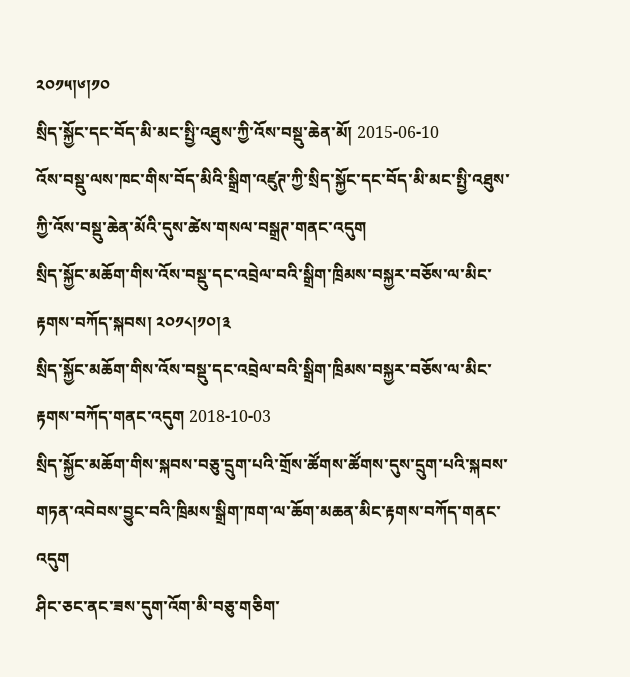༢༠༡༥།༦།༡༠
སྲིད་སྐྱོང་དང་བོད་མི་མང་སྤྱི་འཐུས་ཀྱི་འོས་བསྡུ་ཆེན་མོ། 2015-06-10
འོས་བསྡུ་ལས་ཁང་གིས་བོད་མིའི་སྒྲིག་འཛུཊ་ཀྱི་སྲིད་སྐྱོང་དང་བོད་མི་མང་སྤྱི་འཐུས་ཀྱི་འོས་བསྡུ་ཆེན་མོའི་དུས་ཚེས་གསལ་བསྒྲཊ་གནང་འདུག
སྲིད་སྐྱོང་མཆོག་གིས་འོས་བསྡུ་དང་འབྲེལ་བའི་སྒྲིག་ཁྲིམས་བསྐྱར་བཅོས་ལ་མིང་རྟགས་བཀོད་སྐབས། ༢༠༡༨།༡༠།༣
སྲིད་སྐྱོང་མཆོག་གིས་འོས་བསྡུ་དང་འབྲེལ་བའི་སྒྲིག་ཁྲིམས་བསྐྱར་བཅོས་ལ་མིང་རྟགས་བཀོད་གནང་འདུག 2018-10-03
སྲིད་སྐྱོང་མཆོག་གིས་སྐབས་བཅུ་དྲུག་པའི་གྲོས་ཚོགས་ཚོགས་དུས་དྲུག་པའི་སྐབས་གཏན་འབེབས་བྱུང་བའི་ཁྲིམས་སྒྲིག་ཁག་ལ་ཆོག་མཆན་མིང་རྟགས་བཀོད་གནང་འདུག
ཤིང་ཅང་ནང་ཟས་དུག་འོག་མི་བཅུ་གཅིག་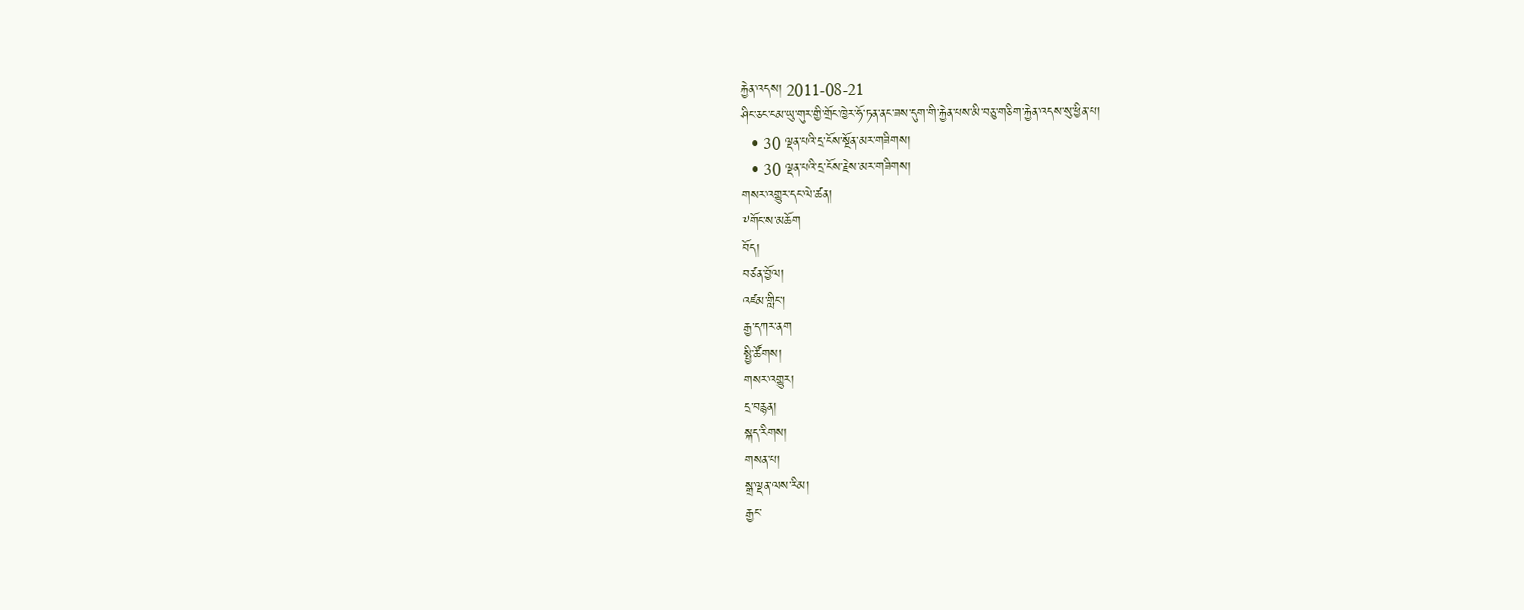རྐྱེན་འདས། 2011-08-21
ཤིང་ཅང་ངམ་ཡུ་གུར་གྱི་གྲོང་ཁྱེར་ཧོ་ཏན་ནང་ཟས་དུག་གི་རྐྱེན་པས་མི་བཅུ་གཅིག་རྐྱེན་འདས་སུ་ཕྱིན་པ།
  • 30 ལྡན་པའི་དྲ་ངོས་སྔོན་མར་གཟིགས།
  • 30 ལྡན་པའི་དྲ་ངོས་རྗེས་མར་གཟིགས།
གསར་འགྱུར་དང་ལེ་ཚན།
༸གོང་ས་མཆོག
བོད།
བཙན་བྱོལ།
འཛམ་གླིང་།
རྒྱ་དཀར་ནག
སྤྱི་ཚོགས།
གསར་འགྱུར།
དྲ་བརྙན།
སྐད་རིགས།
གསན་པ།
སྒྲ་ལྡན་ལས་རིམ།
རྒྱང་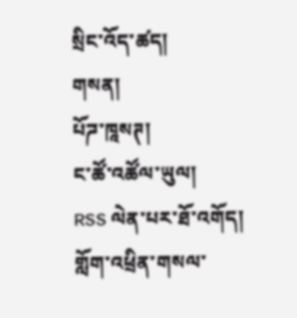སྲིང་འོད་ཚད།
གསན།
པོཌ་ཁཱསཊ།
ང་ཚོ་འཚོལ་ཡུལ།
RSS ལེན་པར་ཐོ་འགོད།
གློག་འཕྲིན་གསལ་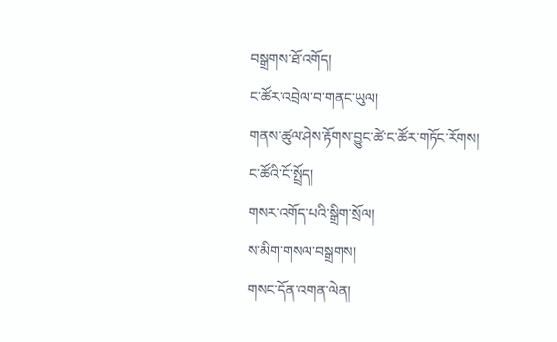བསྒྲགས་ཐོ་འགོད།
ང་ཚོར་འབྲེལ་བ་གནང་ཡུལ།
གནས་ཚུལ་ཤེས་རྟོགས་བྱུང་ཚེ་ང་ཚོར་གཏོང་རོགས།
ང་ཚོའི་ངོ་སྤྲོད།
གསར་འགོད་པའི་སྒྲིག་སྲོལ།
ས་མིག་གསལ་བསྒྲགས།
གསང་དོན་འགན་ལེན།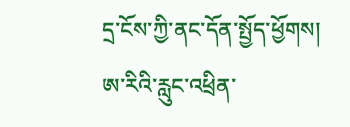དྲ་ངོས་ཀྱི་ནང་དོན་སྤྱོད་ཕྱོགས།
ཨ་རིའི་རླུང་འཕྲིན་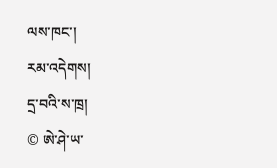ལས་ཁང་།
རམ་འདེགས།
དྲ་བའི་ས་ཁྲ།
© ཨེ་ཤེ་ཡ་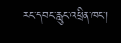རང་དབང་རླུང་འཕྲིན་ཁང་།